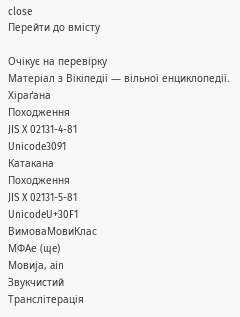close
Перейти до вмісту

Очікує на перевірку
Матеріал з Вікіпедії — вільної енциклопедії.
Хіраґана
Походження
JIS X 02131-4-81
Unicode3091
Катакана
Походження
JIS X 02131-5-81
UnicodeU+30F1
ВимоваМовиКлас
МФАe (ɰe)
Мовиja, ain
Звукчистий
Транслітерація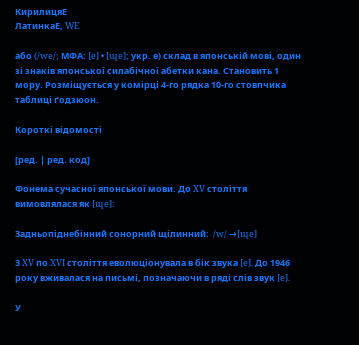КирилицяЕ
ЛатинкаE, WE

або (/we/; МФА: [e] • [ɰe]; укр. е) склад в японській мові, один зі знаків японської силабічної абетки кана. Становить 1 мору. Розміщується у комірці 4-го рядка 10-го стовпчика таблиці ґодзюон.

Короткі відомості

[ред. | ред. код]

Фонема сучасної японської мови. До XV століття вимовлялася як [ɰe]:

Задньопіднебінний сонорний щілинний:  /w/ →[ɰe]

З XV по XVI століття еволюціонувала в бік звука [e]. До 1946 року вживалася на письмі, позначаючи в ряді слів звук [e].

У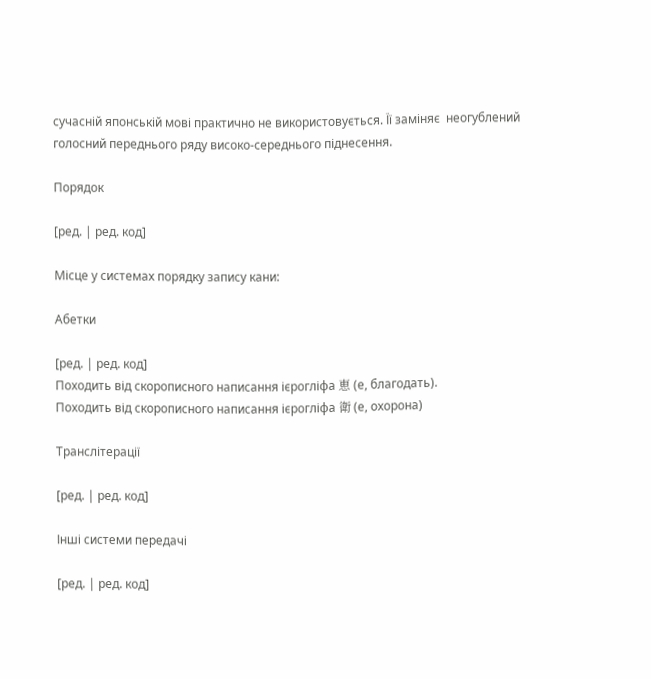сучасній японській мові практично не використовується. Її заміняє  неогублений голосний переднього ряду високо-середнього піднесення.

Порядок

[ред. | ред. код]

Місце у системах порядку запису кани:

Абетки

[ред. | ред. код]
Походить від скорописного написання ієрогліфа 恵 (е, благодать).
Походить від скорописного написання ієрогліфа 衛 (е, охорона)

Транслітерації

[ред. | ред. код]

Інші системи передачі

[ред. | ред. код]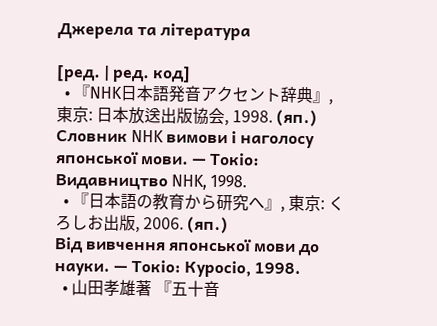Джерела та література

[ред. | ред. код]
  • 『NHK日本語発音アクセント辞典』, 東京: 日本放送出版協会, 1998. (яп.)
Словник NHK вимови і наголосу японської мови. — Токіо: Видавництво NHK, 1998.
  • 『日本語の教育から研究へ』, 東京: くろしお出版, 2006. (яп.)
Від вивчення японської мови до науки. — Токіо: Куросіо, 1998.
  • 山田孝雄著 『五十音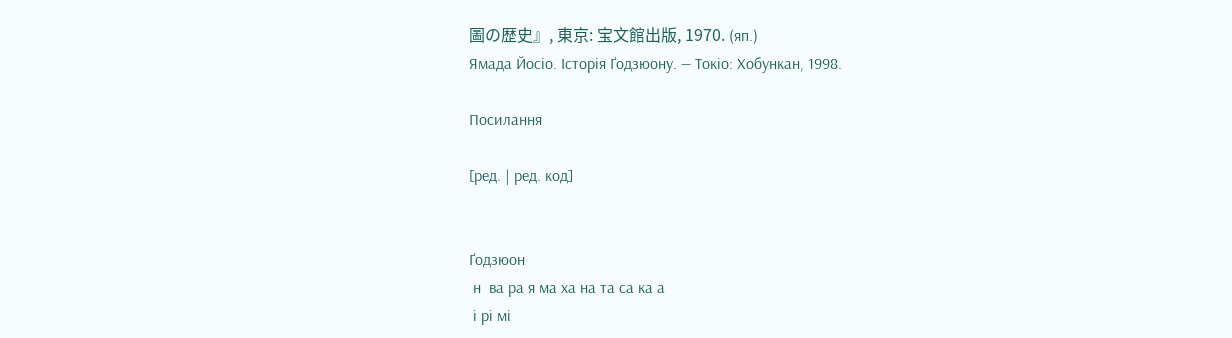圖の歴史』, 東京: 宝文館出版, 1970. (яп.)
Ямада Йосіо. Історія Ґодзюону. — Токіо: Хобункан, 1998.

Посилання

[ред. | ред. код]


Ґодзюон
 н  ва ра я ма ха на та са ка а
 і рі мі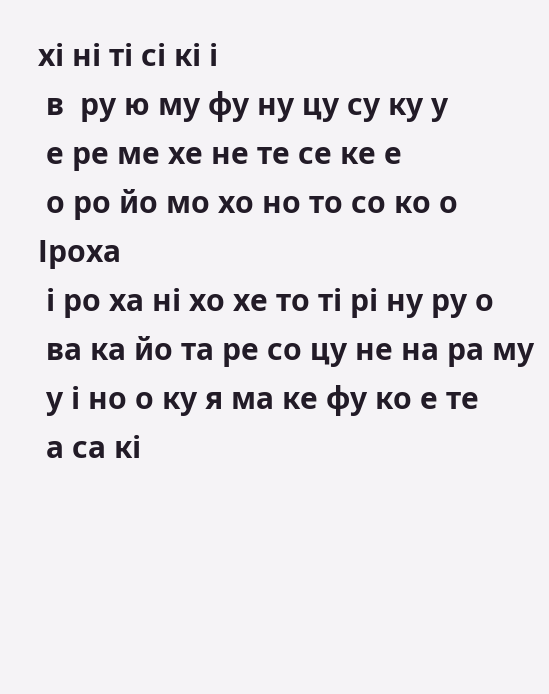хі ні ті сі кі і
 в  ру ю му фу ну цу су ку у
 е ре ме хе не те се ке е
 о ро йо мо хо но то со ко о
Іроха
 і ро ха ні хо хе то ті рі ну ру о
 ва ка йо та ре со цу не на ра му
 у і но о ку я ма ке фу ко е те
 а са кі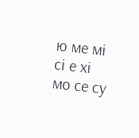ю ме мі сі е хі мо се су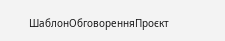ШаблонОбговоренняПроєкт